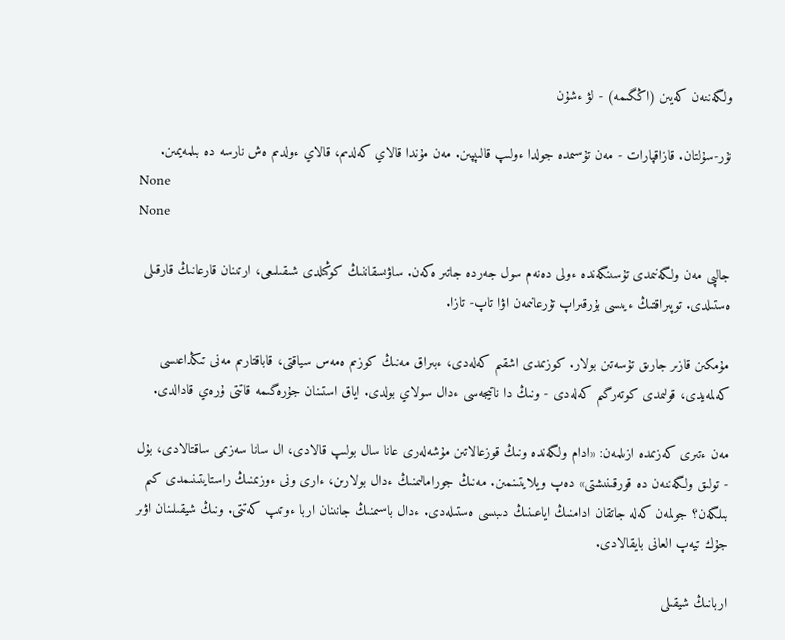ولگەننەن كەيىن (اڭگىمە) - لۋ ءشۇن

نۇر-سۇلتان. قازاقپارات - مەن تۇسىمدە جولدا ءولىپ قالىپپىن. مەن مۇندا قالاي كەلدىم، قالاي ءولدىم ەش نارسە دە بىلمەيمىن.
None
None

جالپى مەن ولگەنىمدى تۇسىنگەندە ءولى دەنەم سول جەردە جاتىر ەكەن. ساۋىسقاننىڭ كوڭىلدى شىقىلىعى، ارتىنان قارعانىڭ قارقىلى ەستىلدى. توپىراقتىڭ ءيىسى بۇرقىراپ تۇرعانىمەن اۋا تاپ- تازا.

مۇمكىن قازىر جارىق تۇسەتىن بولار. كوزىمدى اشقىم كەلەدى، ءبىراق مەنىڭ كوزىم ەمەس سياقتى، قاباقتارىم مەنى تىڭداعىسى كەلمەيدى، قولىمدى كوتەرگىم كەلەدى - ونىڭ دا ناتيجەسى ءدال سولاي بولدى. اياق استىنان جۇرەگىمە قاتتى ۇرەي قادالدى.

مەن ءتىرى كەزىمدە ازىلمەن: «ادام ولگەندە ونىڭ قوزعالاتىن مۇشەلەرى عانا سال بولىپ قالادى، ال سانا سەزىمى ساقتالادى، بۇل - تولىق ولگەننەن دە قورقىنىشتى» دەپ ويلايتىنمىن. مەنىڭ جورامالىمنىڭ ءدال بولارىن، ءارى ونى ءوزىمنىڭ راستايتىنىمدى كىم بىلگەن؟ جولمەن كەلە جاتقان ادامنىڭ اياعىنىڭ دىبىسى ەستىلەدى. ءدال باسىمنىڭ جانىنان اربا ءوتىپ كەتتى. ونىڭ شيقىلىنان اۋىر جۇك تيەپ العانى بايقالادى.

اربانىڭ شيقىلى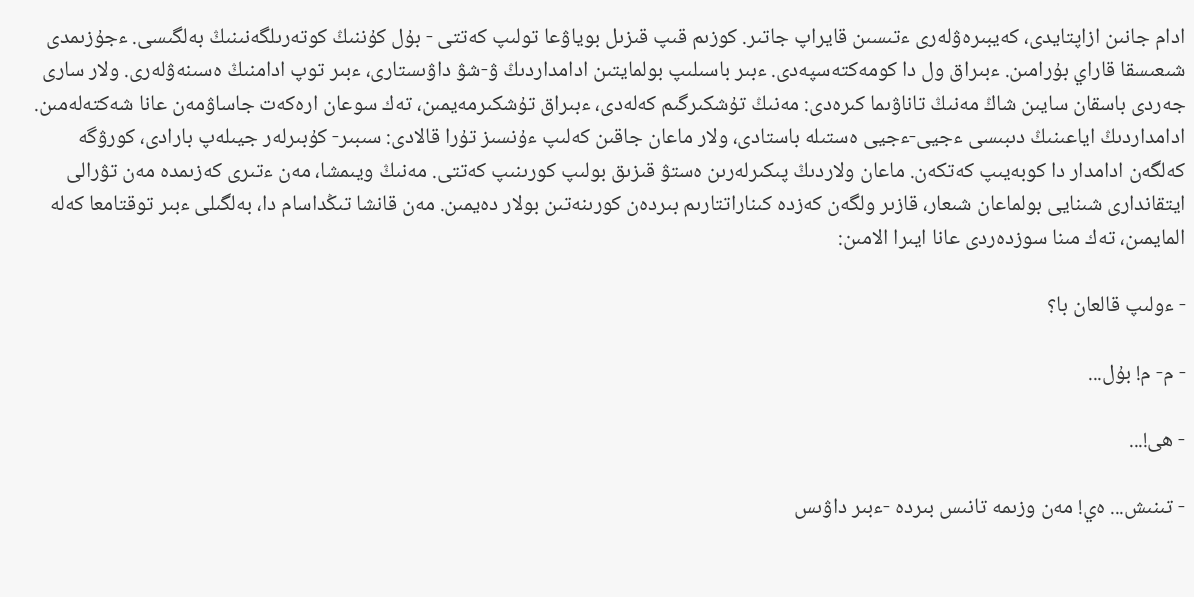ادام جانىن ازاپتايدى، كەيبىرەۋلەرى ءتىسىن قايراپ جاتىر. كوزىم قىپ قىزىل بوياۋعا تولىپ كەتتى - بۇل كۇننىڭ كوتەرىلگەنىنىڭ بەلگىسى. ءجۇزىمدى شىعىسقا قاراي بۇرامىن. ءبىراق ول دا كومەكتەسپەدى. ءبىر باسىلىپ بولمايتىن ادامداردىڭ ۋ-شۋ داۋىستارى، ءبىر توپ ادامنىڭ ەسىنەۋلەرى. ولار سارى جەردى باسقان سايىن شاڭ مەنىڭ تاناۋىما كىرەدى: مەنىڭ تۇشكىرگىم كەلەدى، ءبىراق تۇشكىرمەيمىن، تەك سوعان ارەكەت جاساۋمەن عانا شەكتەلەمىن. ادامداردىڭ اياعىنىڭ دىبىسى ءجيى-ءجيى ەستىلە باستادى، ولار ماعان جاقىن كەلىپ ءۇنسىز تۇرا قالادى: سىبىر- كۇبىرلەر جيىلەپ بارادى، كورۋگە كەلگەن ادامدار دا كوبەيىپ كەتكەن. ماعان ولاردىڭ پىكىرلەرىن ەستۋ قىزىق بولىپ كورىنىپ كەتتى. مەنىڭ ويىمشا، مەن ءتىرى كەزىمدە مەن تۋرالى ايتقاندارى شىنايى بولماعان شىعار، قازىر ولگەن كەزدە كىناراتتارىم بىردەن كورىنەتىن بولار دەيمىن. مەن قانشا تىڭداسام دا، بەلگىلى ءبىر توقتامعا كەلە المايمىن، تەك مىنا سوزدەردى عانا ايىرا الامىن:

- ءولىپ قالعان با؟

- م- م! بۇل...

- ھى!...

- تىنىش... ەي! مەن وزىمە تانىس بىردە -ءبىر داۋىس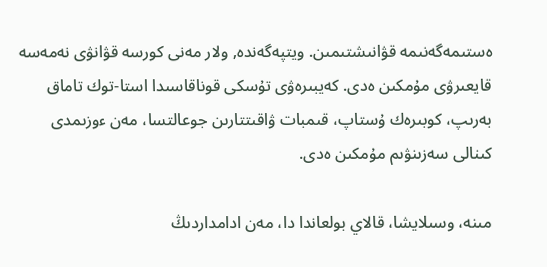ەستىمەگەنىمە قۋانىشتىمىن. ويتپەگەندە, ولار مەنى كورسە قۋانۋى نەمەسە قايعىرۋى مۇمكىن ەدى. كەيبىرەۋى تۇسكى قوناقاسىدا استا-توك تاماق بەرىپ، كوبىرەك ۇستاپ، قىمبات ۋاقىتتارىن جوعالتسا، مەن ءوزىمدى كىنالى سەزىنۋىم مۇمكىن ەدى.

مىنە، وسىلايشا، قالاي بولعاندا دا، مەن ادامداردىڭ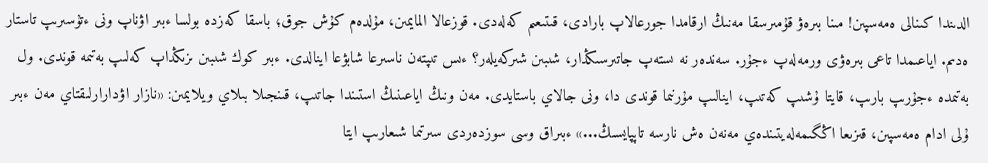الدىندا كىنالى ەمەسپىن! مىنا بىرەۋ قۇمىرسقا مەنىڭ ارقامدا جورعالاپ بارادى، قىتىعىم كەلەدى. قوزعالا المايمىن، مۇلدەم كۇش جوق؛ باسقا كەزدە بولسا ءبىر اۋناپ ونى ءتۇسىرىپ تاستار ەدىم. اياعىمدا تاعى بىرەۋى ورمەلەپ ءجۇر. سەندەر نە ىستەپ جاتىرسىڭدار، شىبىن شىركەيلەر؟ ءىس تىپتەن ناسىرعا شابۋعا اينالدى. ءبىر كوك شىبىن ىزىڭداپ كەلىپ بەتىمە قوندى. ول بەتىمدە ءجۇرىپ بارىپ، قايتا ۇشىپ كەتىپ، اينالىپ مۇرنىما قوندى دا، ونى جالاي باستايدى. مەن ونىڭ اياعىنىڭ استىندا جاتىپ، قىنجىلا بىلاي ويلايمىن: «نازار اۋدارارلىقتاي مەن ءبىر ۇلى ادام ەمەسپىن، قىزىعا اڭگىمەلەيتىندەي مەنەن ەش نارسە تاپپايسىڭ...» ءبىراق وسى سوزدەردى سىرتىما شىعارىپ ايتا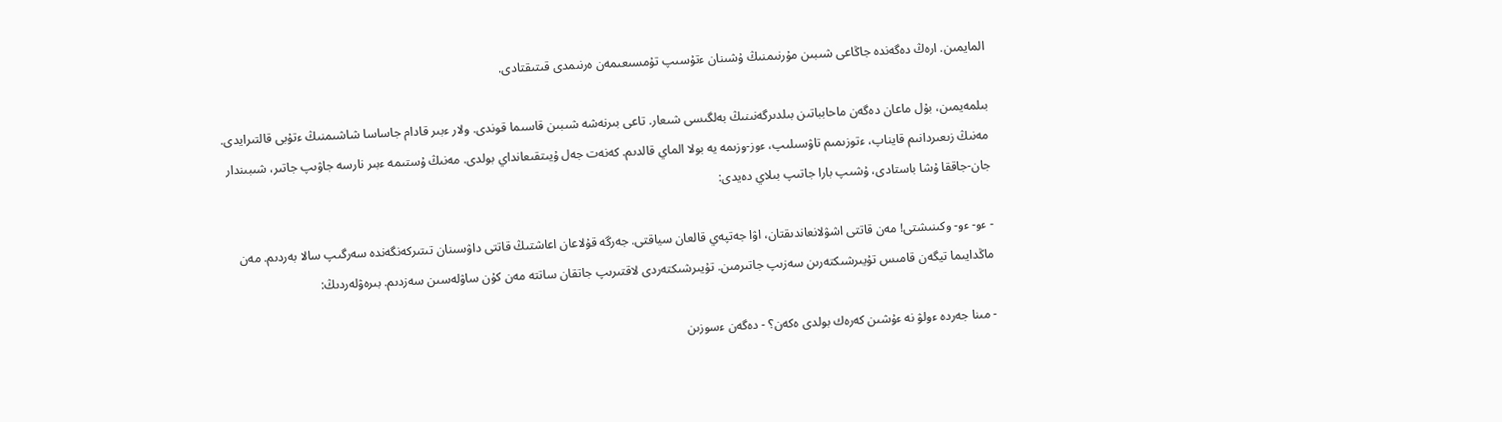المايمىن. ارەڭ دەگەندە جاڭاعى شىبىن مۇرنىمنىڭ ۇشىنان ءتۇسىپ تۇمسىعىمەن ەرنىمدى قىتىقتادى.

بىلمەيمىن، بۇل ماعان دەگەن ماحابباتىن بىلدىرگەنىنىڭ بەلگىسى شىعار. تاعى بىرنەشە شىبىن قاسىما قوندى. ولار ءبىر قادام جاساسا شاشىمنىڭ ءتۇبى قالتىرايدى. مەنىڭ زىعىردانىم قايناپ، ءتوزىمىم تاۋسىلىپ، ءوز-وزىمە يە بولا الماي قالدىم. كەنەت جەل ۇيىتقىعانداي بولدى. مەنىڭ ۇستىمە ءبىر نارسە جاۋىپ جاتىر، شىبىندار جان-جاققا ۇشا باستادى، ۇشىپ بارا جاتىپ بىلاي دەيدى:

- ءو- ءو- وكىنىشتى! مەن قاتتى اشۋلانعاندىقتان، اۋا جەتپەي قالعان سياقتى. جەرگە قۇلاعان اعاشتىڭ قاتتى داۋسىنان تىتىركەنگەندە سەرگىپ سالا بەردىم. مەن ماڭدايىما تيگەن قامىس تۇيىرشىكتەرىن سەزىپ جاتىرمىن. تۇيىرشىكتەردى لاقتىرىپ جاتقان ساتتە مەن كۇن ساۋلەسىن سەزدىم. بىرەۋلەردىڭ:

- مىنا جەردە ءولۋ نە ءۇشىن كەرەك بولدى ەكەن؟ - دەگەن ءسوزىن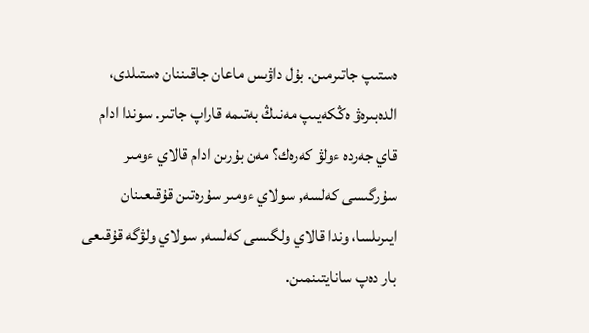ەستىپ جاتىرمىن. بۇل داۋىس ماعان جاقىننان ەستىلدى، الدەبىرەۋ ەڭكەيىپ مەنىڭ بەتىمە قاراپ جاتىر. سوندا ادام قاي جەردە ءولۋ كەرەك؟ مەن بۇرىن ادام قالاي ءومىر سۇرگىسى كەلسە, سولاي ءومىر سۇرەتىن قۇقىعىنان ايىرىلسا، وندا قالاي ولگىسى كەلسە, سولاي ولۋگە قۇقىعى بار دەپ سانايتىنمىن.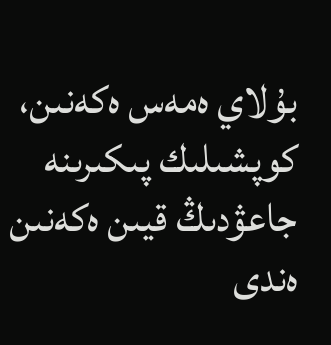بۇلاي ەمەس ەكەنىن، كوپشىلىك پىكىرىنە جاعۋدىڭ قيىن ەكەنىن ەندى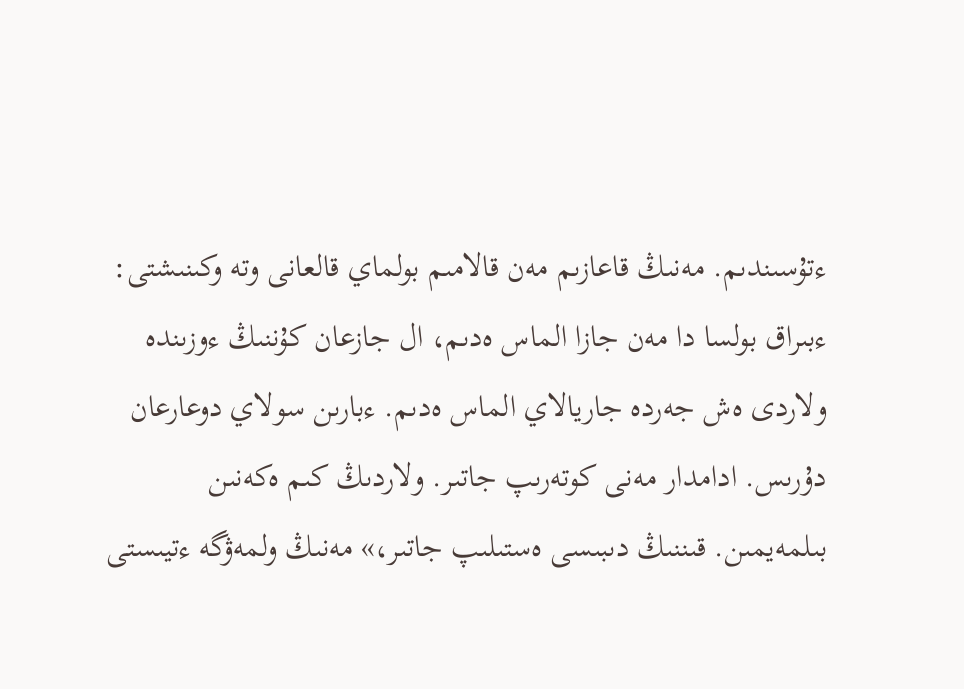ءتۇسىندىم. مەنىڭ قاعازىم مەن قالامىم بولماي قالعانى وتە وكىنىشتى: ءبىراق بولسا دا مەن جازا الماس ەدىم، ال جازعان كۇننىڭ ءوزىندە ولاردى ەش جەردە جاريالاي الماس ەدىم. ءبارىن سولاي دوعارعان دۇرىس. ادامدار مەنى كوتەرىپ جاتىر. ولاردىڭ كىم ەكەنىن بىلمەيمىن. قىننىڭ دىبىسى ەستىلىپ جاتىر،» مەنىڭ ولمەۋگە ءتيىستى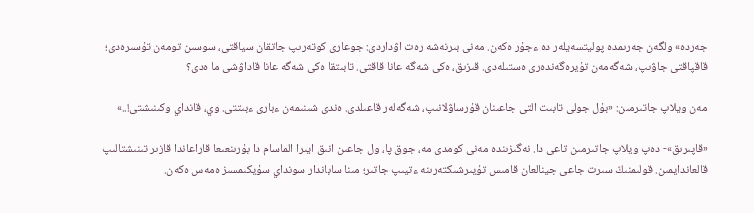جەردە» ولگەن جەرىمدە پوليتسەيلەر دە ءجۇر ەكەن. مەنى بىرنەشە رەت اۋداردى: جوعارى كوتەرىپ جاتقان سياقتى، سوسىن تومەن تۇسىرەدى؛ قاقپاقتى جاۋىپ، شەگەمەن تۇيرەگەندەرى ەستىلەدى. قىزىق، ەكى شەگە عانا قاقتى. تابىتقا ەكى شەگە عانا قاداۋشى ما ەدى؟

مەن ويلاپ جاتىرمىن: «بۇل جولى تابىت التى جاعىنان قۇرساۋلانىپ، شەگەلەر قاعىلدى. ەندى شىنىمەن ءبارى ءبىتتى. وي، قانداي وكىنىشتى!..»

«قاپىرىق»- دەپ ويلاپ جاتىرمىن تاعى دا. نەگىزىندە مەنى كومدى مە، جوق پا، ول جاعىن انىق ايىرا الماسام دا بۇرىنعىعا قاراعاندا قازىر تىنىشتالىپ قالعاندايمىن. قولىمنىڭ سىرت جاعى جينالعان قامىس تۇيىرشىكتەرىنە ءتيىپ جاتىر؛ مىنا ساباندار سونداي سۇيكىمسىز ەمەس ەكەن.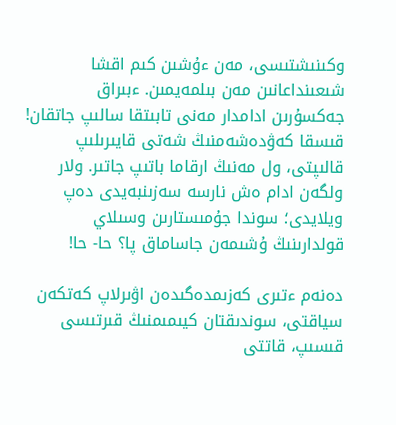وكىنىشتىسى، مەن ءۇشىن كىم اقشا شىعىنداعانىن مەن بىلمەيمىن. ءبىراق جەكسۇرىن ادامدار مەنى تابىتقا سالىپ جاتقان! قىسقا كەۋدەشەمنىڭ شەتى قايىرىلىپ قالىپتى، ول مەنىڭ ارقاما باتىپ جاتىر. ولار ولگەن ادام ەش نارسە سەزىنبەيدى دەپ ويلايدى؛ سوندا جۇمىستارىن وسىلاي قولدارىنىڭ ۇشىمەن جاساماق پا؟ حا- حا!

دەنەم ءتىرى كەزىمدەگىدەن اۋىرلاپ كەتكەن سياقتى، سوندىقتان كيىمىمنىڭ قىرتىسى قىسىپ، قاتتى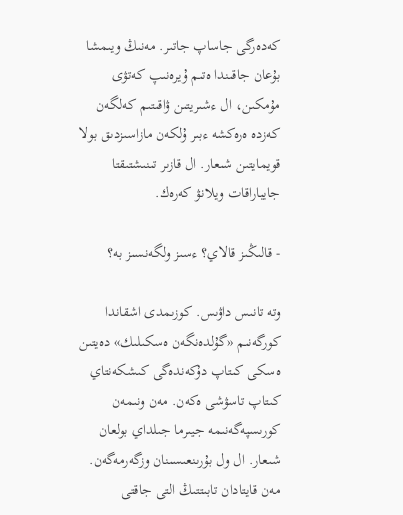كەدەرگى جاساپ جاتىر. مەنىڭ ويىمشا بۇعان جاقىندا ەتىم ۇيرەنىپ كەتۋى مۇمكىن، ال ءشىريتىن ۋاقىتىم كەلگەن كەزدە ەرەكشە ءبىر ۇلكەن مازاسىزدىق بولا قويمايتىن شىعار. ال قازىر تىنىشتىقتا جايباراقات ويلانۋ كەرەك.

- قالىڭىز قالاي؟ ءسىز ولگەنسىز بە؟

وتە تانىس داۋىس. كوزىمدى اشقاندا كورگەنىم «گۇلدەنگەن ەسكىلىك» دەيتىن ەسكى كىتاپ دۇكەندەگى كىشكەنتاي كىتاپ تاسۋشى ەكەن. مەن ونىمەن كورىسپەگەنىمە جيىرما جىلداي بولعان شىعار. ال ول بۇرىنعىسىنان وزگەرمەگەن. مەن قايتادان تابىتتىڭ التى جاقتى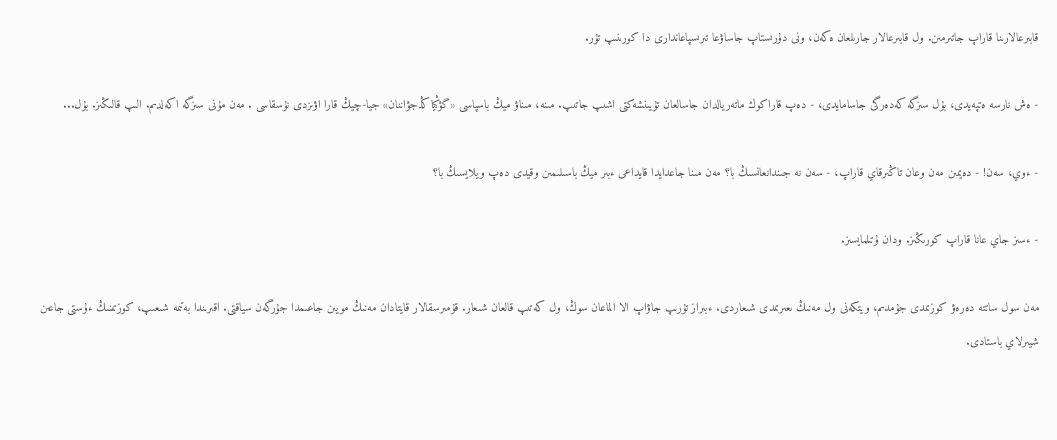قابىرعالارىنا قاراپ جاتىرمىن. ول قابىرعالار جارىلعان ەكەن، ونى دۇرىستاپ جاساۋعا تىرىسپاعاندارى دا كورىنىپ تۇر.

- ەش نارسە ەتپەيدى، بۇل سىزگە كەدەرگى جاسامايدى، - دەپ قاراكوك ماتەريالدان جاسالعان تۇيىنشەكتى اشىپ جاتىپ. مىنە، مىناۋ ميڭ باسپاسى «گۋڭياڭدجۋاننان» جيا-چيڭ قارا اۋىزدى نۇسقاسى . مەن مۇنى سىزگە اكەلدىم. الىپ قالىڭىز. بۇل...

- ءوي، سەن! - دەيمىن مەن وعان تاڭىرقاي قاراپ، - سەن نە جىندانعانسىڭ با؟ مەن مىنا جاعدايدا قايداعى ءبىر ميڭ باسىلىمىن وقيدى دەپ ويلايسىڭ با؟

- ءسىز جاي عانا قاراپ كورىڭىز. ودان ۇتىلمايسىز.

مەن سول ساتتە دەرەۋ كوزىمدى جۇمدىم، ويتكەنى ول مەنىڭ ىعىرىمدى شىعاردى. ءبىراز تۇرىپ جاۋاپ الا الماعان سوڭ، ول كەتىپ قالعان شىعار. قۇمىرسقالار قايتادان مەنىڭ مويىن جاعىمدا جۇرگەن سياقتى. اقىرىندا بەتىمە شىعىپ، كوزىمنىڭ ءۇستى جاعىن شيىرلاي باستادى.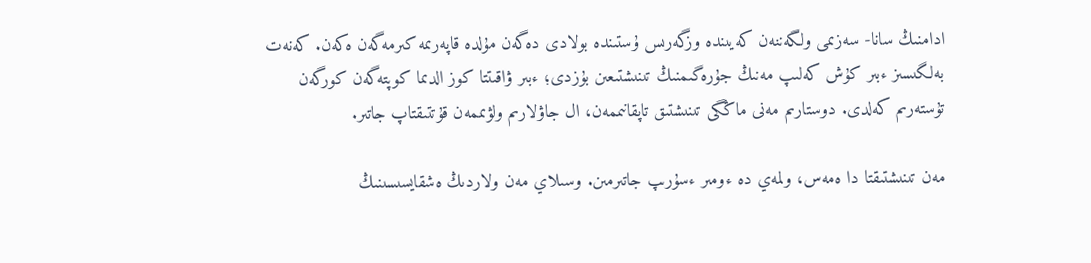ادامنىڭ سانا- سەزىمى ولگەننەن كەيىندە وزگەرىس ۇستىندە بولادى دەگەن مۇلدە قاپەرىمە كىرمەگەن ەكەن. كەنەت بەلگىسىز ءبىر كۇش كەلىپ مەنىڭ جۇرەگىمنىڭ تىنىشتىعىن بۇزدى؛ ءبىر ۋاقىتتا كوز الدىما كوپتەگەن كورگەن تۇستەرىم كەلدى. دوستارىم مەنى ماڭگى تىنىشتىق تاپقانىممەن، ال جاۋلارىم ولۋىممەن قۇتتىقتاپ جاتىر.

مەن تىنىشتىقتا دا ەمەس، ولمەي دە ءومىر ءسۇرىپ جاتىرمىن. وسىلاي مەن ولاردىڭ ەشقايسىسىنىڭ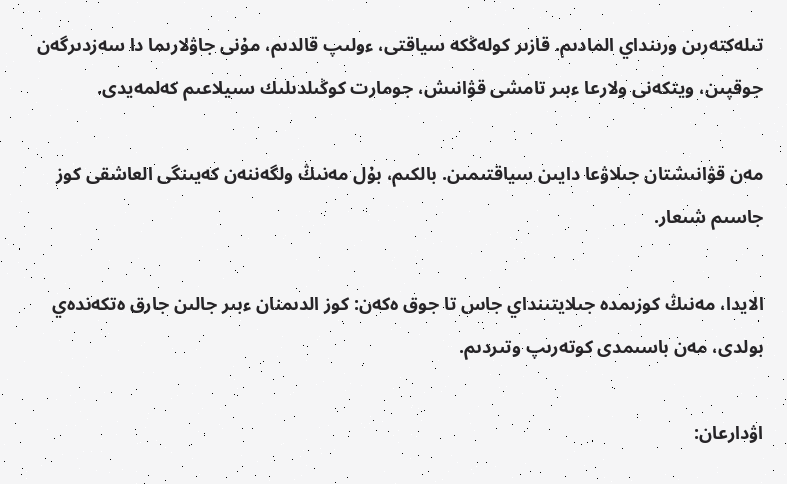تىلەكتەرىن ورىنداي المادىم. قازىر كولەڭكە سياقتى، ءولىپ قالدىم، مۇنى جاۋلارىما دا سەزدىرگەن جوقپىن، ويتكەنى ولارعا ءبىر تامشى قۋانىش، جومارت كوڭىلدىلىك سىيلاعىم كەلمەيدى.

مەن قۋانىشتان جىلاۋعا دايىن سياقتىمىن. بالكىم، بۇل مەنىڭ ولگەننەن كەيىنگى العاشقى كوز جاسىم شىعار.

الايدا، مەنىڭ كوزىمدە جىلايتىنداي جاس تا جوق ەكەن: كوز الدىمنان ءبىر جالىن جارق ەتكەندەي بولدى، مەن باسىمدى كوتەرىپ وتىردىم.

اۋدارعان: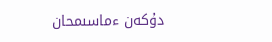دۇكەن ءماسىمحان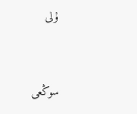ۇلى


سوڭعى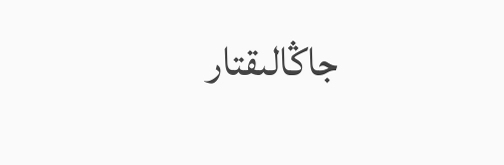جاڭالىقتار